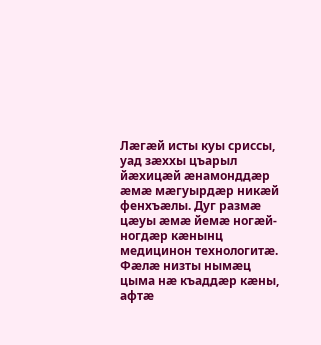Лæгæй исты куы сриссы, уад зæххы цъарыл йæхицæй æнамонддæр æмæ мæгуырдæр никæй фенхъæлы. Дуг размæ цæуы æмæ йемæ ногæй-ногдæр кæнынц медицинон технологитæ. Фæлæ низты нымæц цыма нæ къаддæр кæны, афтæ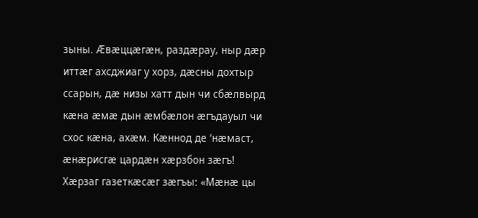зыны. Æвæццæгæн, раздæрау, ныр дæр иттæг ахсджиаг у хорз, дæсны дохтыр ссарын, дæ низы хатт дын чи сбæлвырд кæна æмæ дын æмбæлон æгъдауыл чи схос кæна, ахæм. Кæннод де ‘нæмаст, æнæрисгæ цардæн хæрзбон зæгъ! Хæрзаг газеткæсæг зæгъы: «Мæнæ цы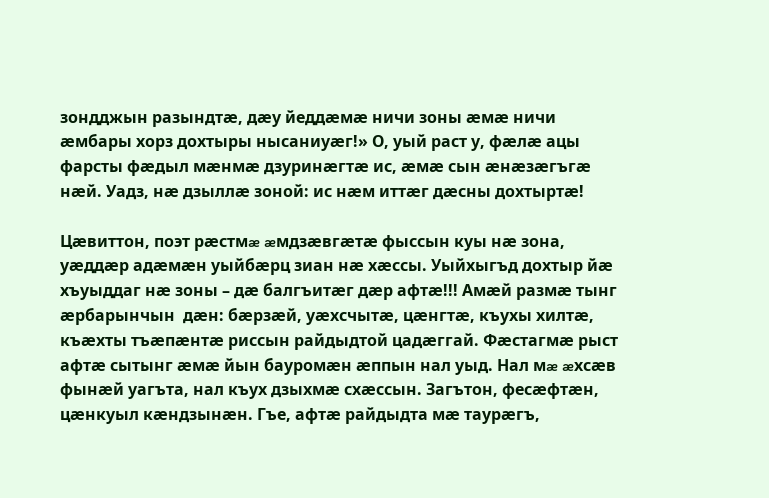зондджын разындтæ, дæу йеддæмæ ничи зоны æмæ ничи æмбары хорз дохтыры нысаниуæг!» О, уый раст у, фæлæ ацы фарсты фæдыл мæнмæ дзуринæгтæ ис, æмæ сын æнæзæгъгæ нæй. Уадз, нæ дзыллæ зоной: ис нæм иттæг дæсны дохтыртæ!

Цæвиттон, поэт рæстмæ æмдзæвгæтæ фыссын куы нæ зона, уæддæр адæмæн уыйбæрц зиан нæ хæссы. Уыйхыгъд дохтыр йæ хъуыддаг нæ зоны – дæ балгъитæг дæр афтæ!!! Амæй размæ тынг æрбарынчын  дæн: бæрзæй, уæхсчытæ, цæнгтæ, къухы хилтæ, къæхты тъæпæнтæ риссын райдыдтой цадæггай. Фæстагмæ рыст афтæ сытынг æмæ йын бауромæн æппын нал уыд. Нал мæ æхсæв фынæй уагъта, нал къух дзыхмæ схæссын. Загътон, фесæфтæн,  цæнкуыл кæндзынæн. Гъе, афтæ райдыдта мæ таурæгъ,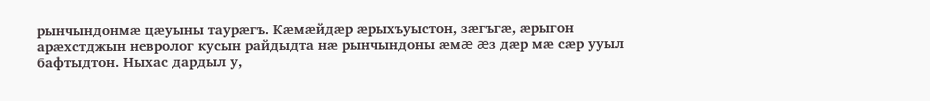рынчындонмæ цæуыны таурæгъ. Кæмæйдæр æрыхъуыстон, зæгъгæ, æрыгон арæхстджын невролог кусын райдыдта нæ рынчындоны æмæ æз дæр мæ сæр ууыл бафтыдтон. Ныхас дардыл у,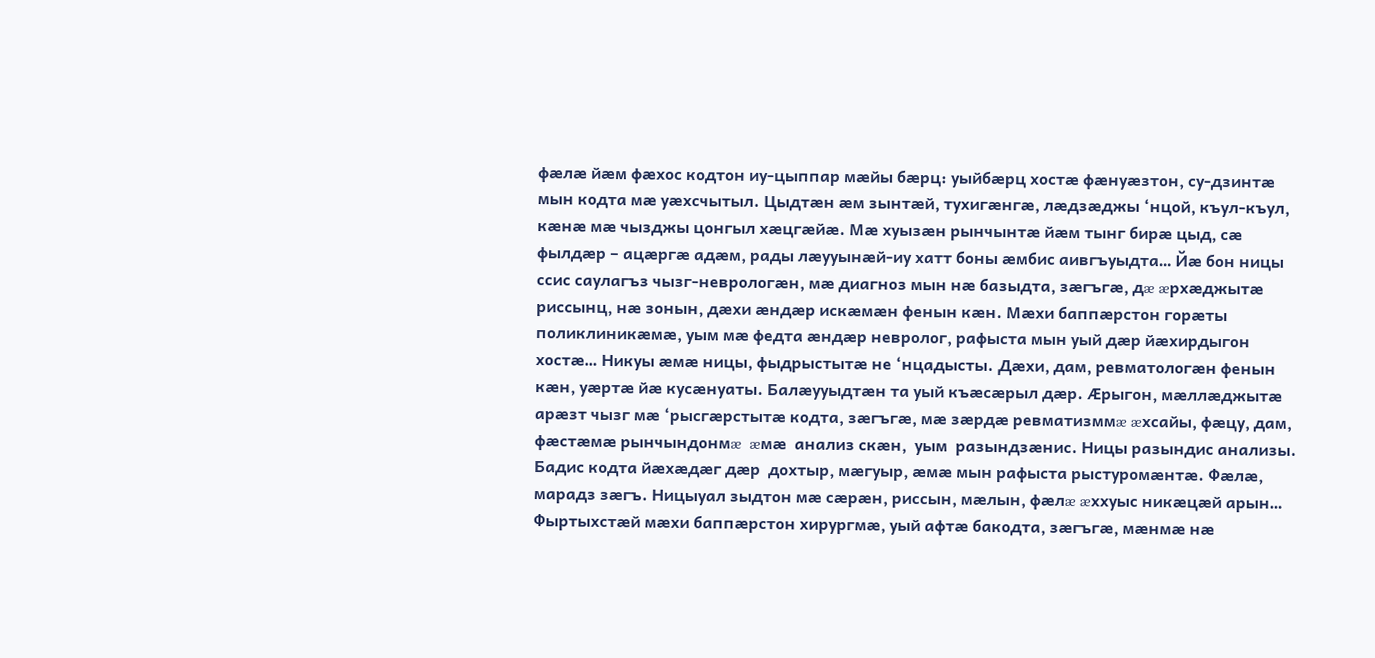фæлæ йæм фæхос кодтон иу-цыппар мæйы бæрц: уыйбæрц хостæ фæнуæзтон, су-дзинтæ мын кодта мæ уæхсчытыл. Цыдтæн æм зынтæй, тухигæнгæ, лæдзæджы ‘нцой, къул-къул, кæнæ мæ чызджы цонгыл хæцгæйæ. Мæ хуызæн рынчынтæ йæм тынг бирæ цыд, сæ фылдæр – ацæргæ адæм, рады лæууынæй-иу хатт боны æмбис аивгъуыдта… Йæ бон ницы ссис саулагъз чызг-неврологæн, мæ диагноз мын нæ базыдта, зæгъгæ, дæ æрхæджытæ риссынц, нæ зонын, дæхи æндæр искæмæн фенын кæн. Мæхи баппæрстон горæты поликлиникæмæ, уым мæ федта æндæр невролог, рафыста мын уый дæр йæхирдыгон хостæ… Никуы æмæ ницы, фыдрыстытæ не ‘нцадысты. Дæхи, дам, ревматологæн фенын кæн, уæртæ йæ кусæнуаты. Балæууыдтæн та уый къæсæрыл дæр. Æрыгон, мæллæджытæ арæзт чызг мæ ‘рысгæрстытæ кодта, зæгъгæ, мæ зæрдæ ревматизммæ æхсайы, фæцу, дам, фæстæмæ рынчындонмæ  æмæ  анализ скæн,  уым  разындзæнис. Ницы разындис анализы. Бадис кодта йæхæдæг дæр  дохтыр, мæгуыр, æмæ мын рафыста рыстуромæнтæ. Фæлæ, марадз зæгъ. Ницыуал зыдтон мæ сæрæн, риссын, мæлын, фæлæ æххуыс никæцæй арын… Фыртыхстæй мæхи баппæрстон хирургмæ, уый афтæ бакодта, зæгъгæ, мæнмæ нæ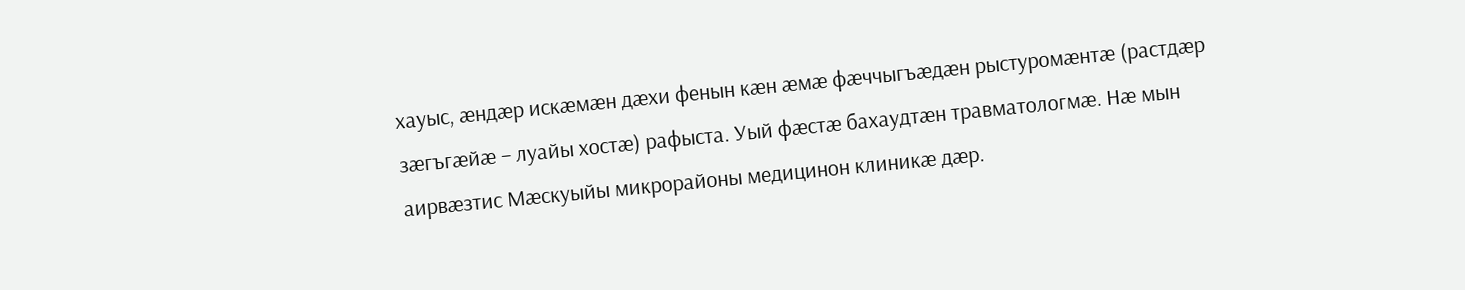хауыс, æндæр искæмæн дæхи фенын кæн æмæ фæччыгъæдæн рыстуромæнтæ (растдæр зæгъгæйæ – луайы хостæ) рафыста. Уый фæстæ бахаудтæн травматологмæ. Нæ мын аирвæзтис Мæскуыйы микрорайоны медицинон клиникæ дæр.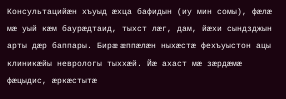Консультацийæн хъуыд æхца бафидын (иу мин сомы), фæлæ мæ уый кæм баурæдтаид, тыхст лæг, дам, йæхи сындзджын арты дæр баппары. Бирæ æппæлæн ныхæстæ фехъуыстон ацы клиникæйы неврологы тыххæй. Йæ ахаст мæ зæрдæмæ фæцыдис, æркæстытæ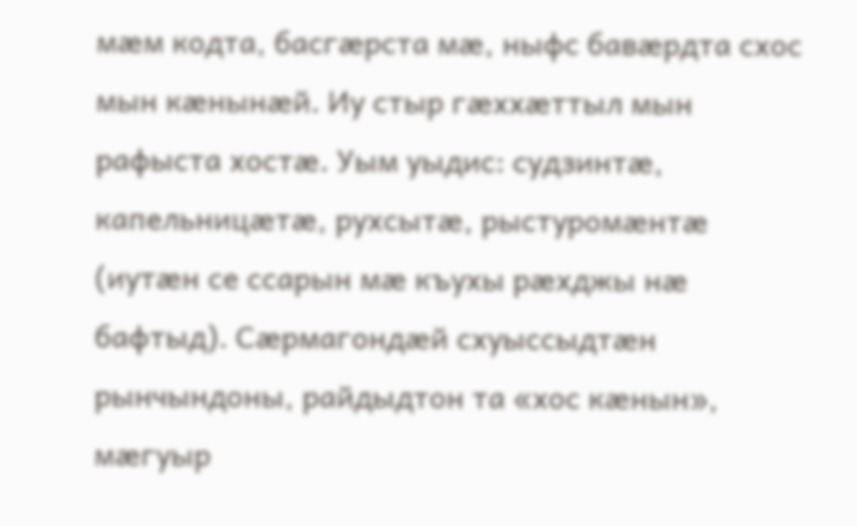мæм кодта, басгæрста мæ, ныфс бавæрдта схос мын кæнынæй. Иу стыр гæххæттыл мын рафыста хостæ. Уым уыдис: судзинтæ, капельницæтæ, рухсытæ, рыстуромæнтæ (иутæн се ссарын мæ къухы рæхджы нæ бафтыд). Сæрмагондæй схуыссыдтæн рынчындоны, райдыдтон та «хос кæнын», мæгуыр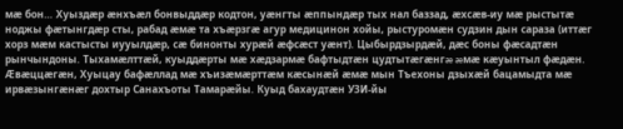мæ бон… Хуыздæр æнхъæл бонвыддæр кодтон, уæнгты æппындæр тых нал баззад, æхсæв-иу мæ рыстытæ ноджы фæтынгдæр сты, рабад æмæ та хъæрзгæ агур медицинон хойы, рыстуромæн судзин дын сараза (иттæг хорз мæм кастысты иууылдæр, сæ бинонты хурæй æфсæст уæнт). Цыбырдзырдæй, дæс боны фæсадтæн рынчындоны. Тыхамæлттæй, куыддæрты мæ хæдзармæ бафтыдтæн цудтытæгæнгæ æмæ кæуынтыл фæдæн. Æвæццæгæн, Хуыцау бафæллад мæ хъизæмæрттæм кæсынæй æмæ мын Тъехоны дзыхæй бацамыдта мæ ирвæзынгæнæг дохтыр Санахъоты Тамарæйы. Куыд бахаудтæн УЗИ-йы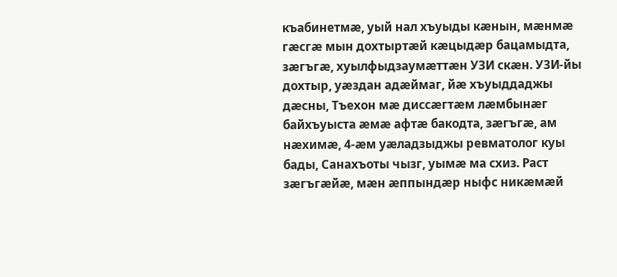къабинетмæ, уый нал хъуыды кæнын, мæнмæ гæсгæ мын дохтыртæй кæцыдæр бацамыдта, зæгъгæ, хуылфыдзаумæттæн УЗИ скæн. УЗИ-йы дохтыр, уæздан адæймаг, йæ хъуыддаджы дæсны, Тъехон мæ диссæгтæм лæмбынæг байхъуыста æмæ афтæ бакодта, зæгъгæ, ам нæхимæ, 4-æм уæладзыджы ревматолог куы бады, Санахъоты чызг, уымæ ма схиз. Раст зæгъгæйæ, мæн æппындæр ныфс никæмæй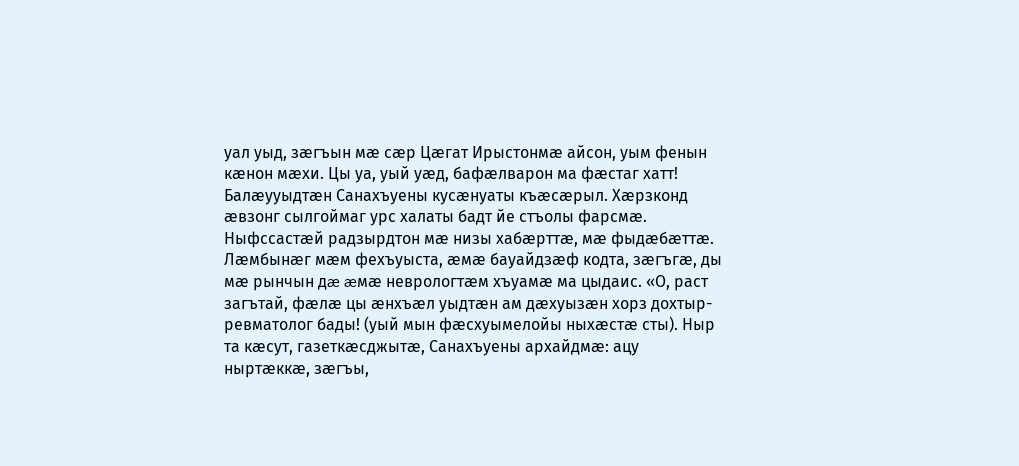уал уыд, зæгъын мæ сæр Цæгат Ирыстонмæ айсон, уым фенын кæнон мæхи. Цы уа, уый уæд, бафæлварон ма фæстаг хатт! Балæууыдтæн Санахъуены кусæнуаты къæсæрыл. Хæрзконд æвзонг сылгоймаг урс халаты бадт йе стъолы фарсмæ. Ныфссастæй радзырдтон мæ низы хабæрттæ, мæ фыдæбæттæ. Лæмбынæг мæм фехъуыста, æмæ бауайдзæф кодта, зæгъгæ, ды мæ рынчын дæ æмæ неврологтæм хъуамæ ма цыдаис. «О, раст загътай, фæлæ цы æнхъæл уыдтæн ам дæхуызæн хорз дохтыр-ревматолог бады! (уый мын фæсхуымелойы ныхæстæ сты). Ныр та кæсут, газеткæсджытæ, Санахъуены архайдмæ: ацу ныртæккæ, зæгъы,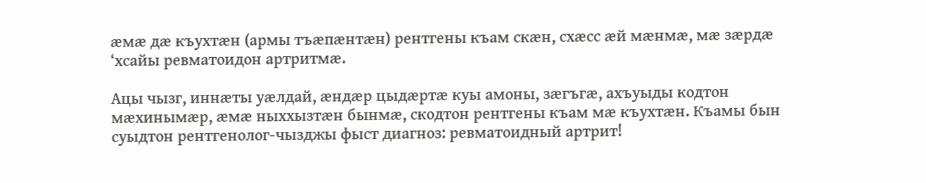æмæ дæ къухтæн (армы тъæпæнтæн) рентгены къам скæн, схæсс æй мæнмæ, мæ зæрдæ ‘хсайы ревматоидон артритмæ.

Ацы чызг, иннæты уæлдай, æндæр цыдæртæ куы амоны, зæгъгæ, ахъуыды кодтон мæхинымæр, æмæ ныххызтæн бынмæ, скодтон рентгены къам мæ къухтæн. Къамы бын суыдтон рентгенолог-чызджы фыст диагноз: ревматоидный артрит!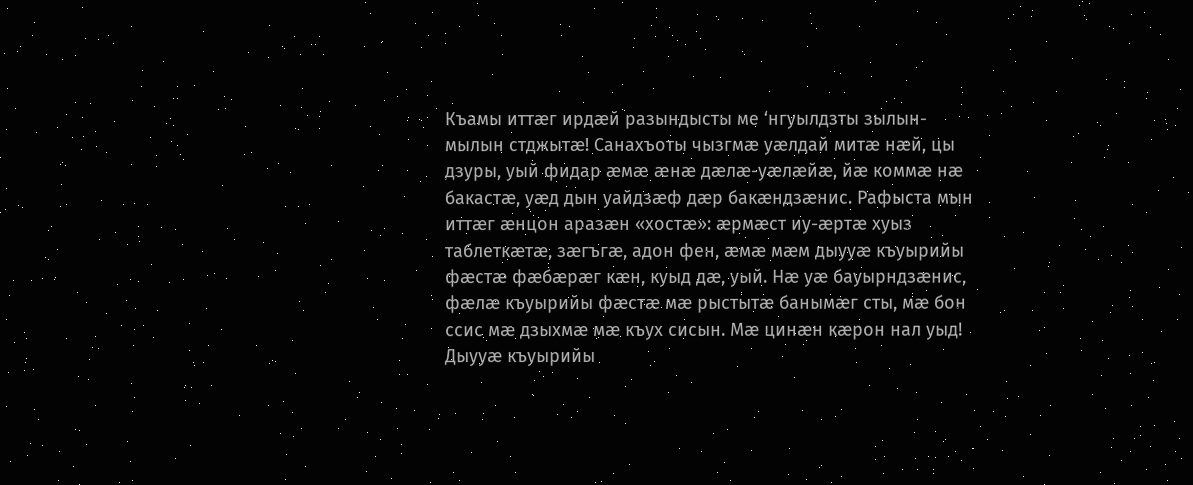Къамы иттæг ирдæй разындысты ме ‘нгуылдзты зылын-мылын стджытæ! Санахъоты чызгмæ уæлдай митæ нæй, цы дзуры, уый фидар æмæ æнæ дæлæ-уæлæйæ, йæ коммæ нæ бакастæ, уæд дын уайдзæф дæр бакæндзæнис. Рафыста мын иттæг æнцон аразæн «хостæ»: æрмæст иу-æртæ хуыз таблеткæтæ, зæгъгæ, адон фен, æмæ мæм дыууæ къуырийы фæстæ фæбæрæг кæн, куыд дæ, уый. Нæ уæ бауырндзæнис, фæлæ къуырийы фæстæ мæ рыстытæ банымæг сты, мæ бон ссис мæ дзыхмæ мæ къух сисын. Мæ цинæн кæрон нал уыд! Дыууæ къуырийы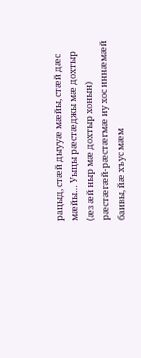рацыд, стæй дыууæ мæйы, стæй дæс мæйы… Уыцы рæстæджы мæ дохтыр (æз æй ныр мæ дохтыр хонын) рæстæгæй-рæстæгмæ иу хос иннæмæй баивы, йæ хъус мæм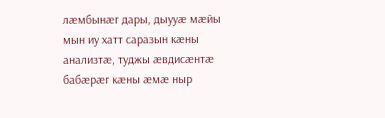лæмбынæг дары, дыууæ мæйы мын иу хатт саразын кæны анализтæ, туджы æвдисæнтæ бабæрæг кæны æмæ ныр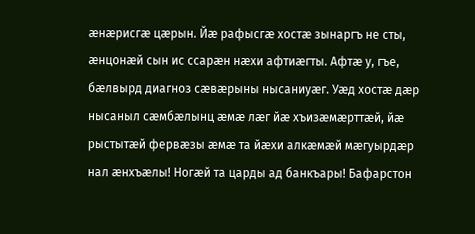æнæрисгæ цæрын. Йæ рафысгæ хостæ зынаргъ не сты, æнцонæй сын ис ссарæн нæхи афтиæгты. Афтæ у, гъе, бæлвырд диагноз сæвæрыны нысаниуæг. Уæд хостæ дæр нысаныл сæмбæлынц æмæ лæг йæ хъизæмæрттæй, йæ рыстытæй фервæзы æмæ та йæхи алкæмæй мæгуырдæр нал æнхъæлы! Ногæй та царды ад банкъары! Бафарстон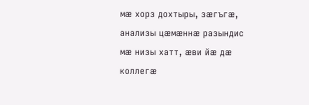мæ хорз дохтыры, зæгъгæ, анализы цæмæннæ разындис мæ низы хатт, æви йæ дæ коллегæ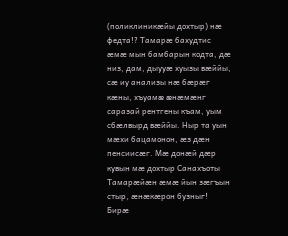(поликлиникæйы дохтыр) нæ федта!? Тамарæ бахудтис æмæ мын бамбарын кодта, дæ низ, дам, дыууæ хуызы вæййы, сæ иу анализы нæ бæрæг кæны, хъуамæ æнæмæнг саразай рентгены къам, уым сбæлвырд вæййы. Ныр та уын мæхи бацамонон, æз дæн пенсиисæг. Мæ донæй дæр кувын мæ дохтыр Санахъоты Тамарæйæн æмæ йын зæгъын стыр, æнæкæрон бузныг! Бирæ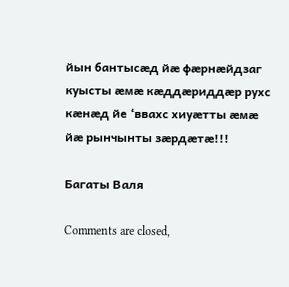йын бантысæд йæ фæрнæйдзаг куысты æмæ кæддæриддæр рухс кæнæд йе ‘ввахс хиуæтты æмæ йæ рынчынты зæрдæтæ!!!

Багаты Валя

Comments are closed,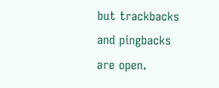but trackbacks and pingbacks are open.